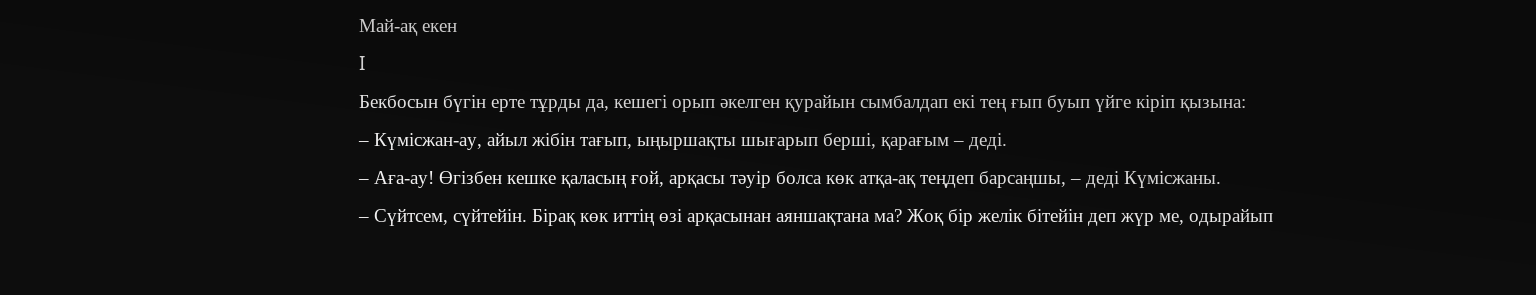Май-ақ екен
I
Бекбосын бүгін ерте тұрды да, кешегі орып әкелген қурайын сымбалдап екі тең ғып буып үйге кіріп қызына:
– Күмісжан-ау, айыл жібін тағып, ыңыршақты шығарып берші, қарағым – деді.
– Аға-ау! Өгізбен кешке қаласың ғой, арқасы тәуір болса көк атқа-ақ теңдеп барсаңшы, – деді Күмісжаны.
– Сүйтсем, сүйтейін. Бірақ көк иттің өзі арқасынан аяншақтана ма? Жоқ бір желік бітейін деп жүр ме, одырайып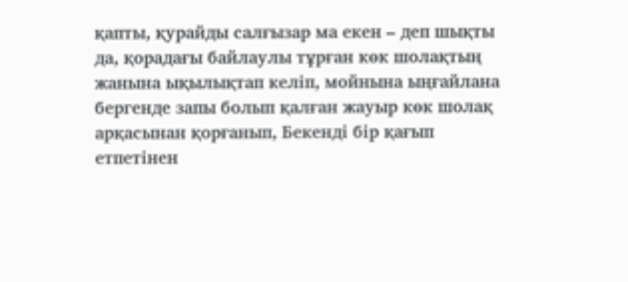қапты, қурайды салғызар ма екен – деп шықты да, қорадағы байлаулы тұрған көк шолақтың жанына ықылықтап келіп, мойнына ыңғайлана бергенде запы болып қалған жауыр көк шолақ арқасынан қорғанып, Бекенді бір қағып етпетінен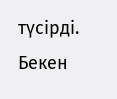түсірді.
Бекен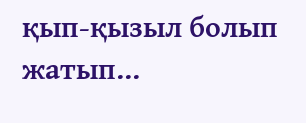қып-қызыл болып жатып...